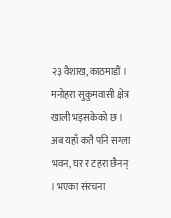२३ वैशाख, काठमाडौं । मनोहरा सुकुमवासी क्षेत्र खाली भइसकेको छ । अब यहाँ कतै पनि सग्ला भवन, घर र टहरा छैनन् । भएका संरचना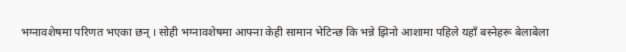भग्नावशेषमा परिणत भएका छन् । सोही भग्नावशेषमा आफ्ना केही सामान भेटिन्छ कि भन्ने झिनो आशामा पहिले यहाँ बस्नेहरू बेलाबेला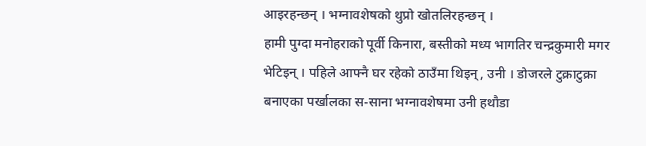आइरहन्छन् । भग्नावशेषको थुप्रो खोतलिरहन्छन् ।
हामी पुग्दा मनोहराको पूर्वी किनारा, बस्तीको मध्य भागतिर चन्द्रकुमारी मगर भेटिइन् । पहिले आफ्नै घर रहेको ठाउँमा थिइन्, उनी । डोजरले टुक्राटुक्रा बनाएका पर्खालका स-साना भग्नावशेषमा उनी हथौडा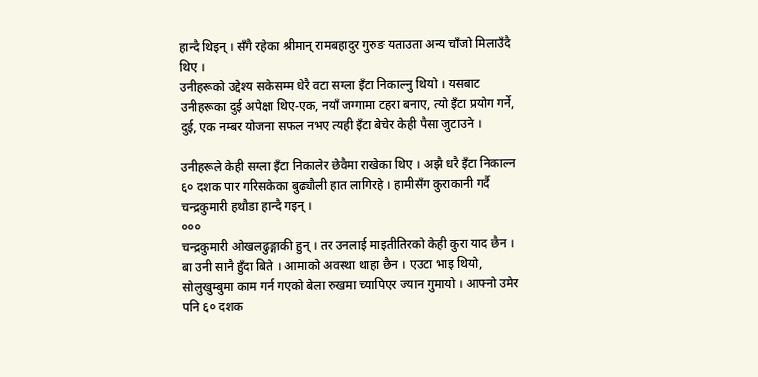हान्दै थिइन् । सँगै रहेका श्रीमान् रामबहादुर गुरुङ यताउता अन्य चाँजो मिलाउँदै थिए ।
उनीहरूको उद्देश्य सकेसम्म धेरै वटा सग्ला इँटा निकाल्नु थियो । यसबाट उनीहरूका दुई अपेक्षा थिए-एक, नयाँ जग्गामा टहरा बनाए, त्यो इँटा प्रयोग गर्ने,
दुई, एक नम्बर योजना सफल नभए त्यही इँटा बेचेर केही पैसा जुटाउने ।

उनीहरूले केही सग्ला इँटा निकालेर छेवैमा राखेका थिए । अझै धरै इँटा निकाल्न ६० दशक पार गरिसकेका बुढ्यौली हात लागिरहे । हामीसँग कुराकानी गर्दै चन्द्रकुमारी हथौडा हान्दै गइन् ।
०००
चन्द्रकुमारी ओखलढुङ्गाकी हुन् । तर उनलाई माइतीतिरको केही कुरा याद छैन । बा उनी सानै हुँदा बिते । आमाको अवस्था थाहा छैन । एउटा भाइ थियो, सोलुखुम्बुमा काम गर्न गएको बेला रुखमा च्यापिएर ज्यान गुमायो । आफ्नो उमेर पनि ६० दशक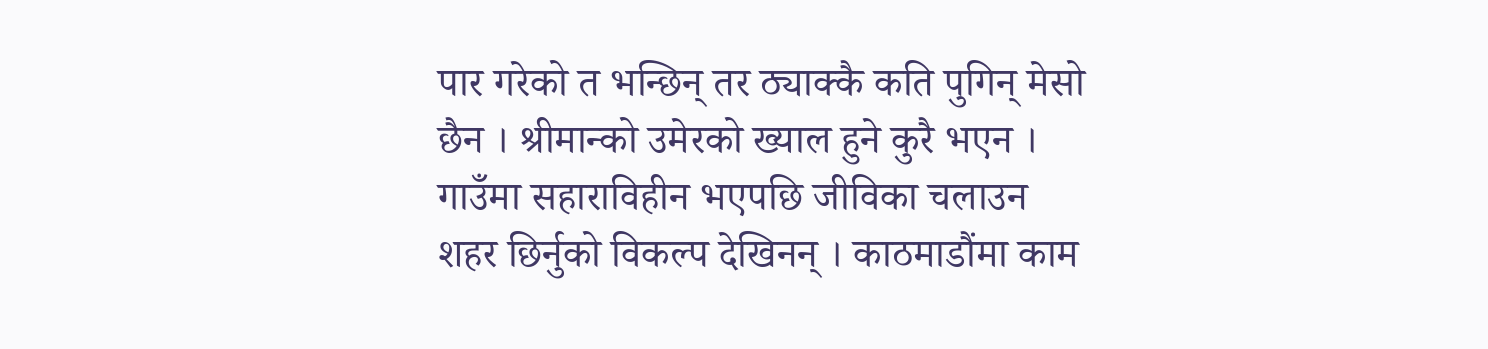पार गरेको त भन्छिन् तर ठ्याक्कै कति पुगिन् मेसो छैन । श्रीमान्को उमेरको ख्याल हुने कुरै भएन ।
गाउँमा सहाराविहीन भएपछि जीविका चलाउन शहर छिर्नुको विकल्प देखिनन् । काठमाडौंमा काम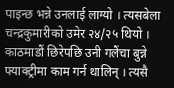पाइन्छ भन्ने उनलाई लाग्यो । त्यसबेला चन्द्रकुमारीको उमेर २४/२५ थियो ।
काठमाडौं छिरेपछि उनी गलैंचा बुन्ने फ्याक्ट्रीमा काम गर्न थालिन् । त्यसै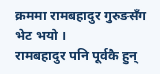क्रममा रामबहादुर गुरुङसँग भेट भयो ।
रामबहादुर पनि पूर्वकै हुन्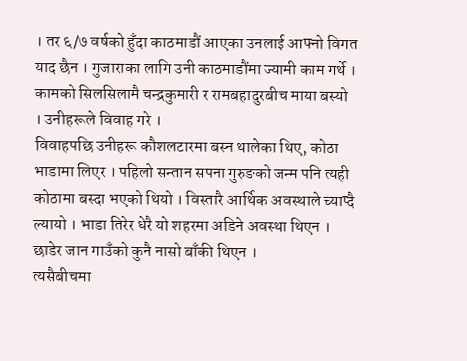। तर ६/७ वर्षको हुँदा काठमाडौं आएका उनलाई आफ्नो विगत याद छैन । गुजाराका लागि उनी काठमाडौंमा ज्यामी काम गर्थे । कामको सिलसिलामै चन्द्रकुमारी र रामबहादुरबीच माया बस्यो । उनीहरूले विवाह गरे ।
विवाहपछि उनीहरू कौशलटारमा बस्न थालेका थिए, कोठा भाडामा लिएर । पहिलो सन्तान सपना गुरुङको जन्म पनि त्यही कोठामा बस्दा भएको थियो । विस्तारै आर्थिक अवस्थाले च्याप्दै ल्यायो । भाडा तिरेर धेरै यो शहरमा अडिने अवस्था थिएन । छाडेर जान गाउँको कुनै नासो बाँकी थिएन ।
त्यसैबीचमा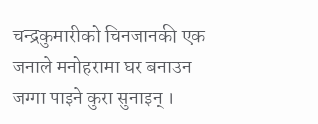चन्द्रकुमारीको चिनजानकी एक जनाले मनोहरामा घर बनाउन जग्गा पाइने कुरा सुनाइन् ।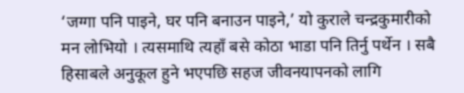‘जग्गा पनि पाइने, घर पनि बनाउन पाइने,’ यो कुराले चन्द्रकुमारीको मन लोभियो । त्यसमाथि त्यहाँ बसे कोठा भाडा पनि तिर्नु पर्थेन । सबै हिसाबले अनुकूल हुने भएपछि सहज जीवनयापनको लागि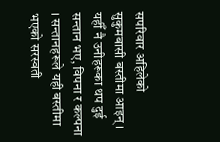सपरिवार अहिलेको सुकुमबासी बस्तीमा आइन् ।
यहीँ नै उनीहरूका थप दुई सन्तान भए, विपना र कल्पना । सन्तानहरूले यही बस्तीमा भएको सरस्वती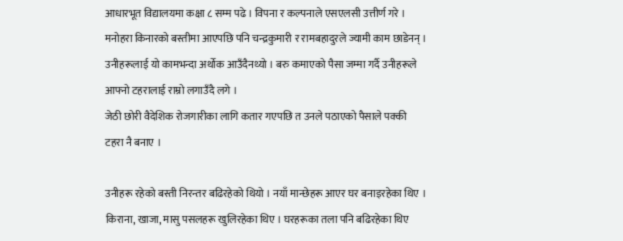आधारभूत विद्यालयमा कक्षा ८ सम्म पढे । विपना र कल्पनाले एसएलसी उत्तीर्ण गरे ।
मनोहरा किनारको बस्तीमा आएपछि पनि चन्द्रकुमारी र रामबहादुरले ज्यामी काम छाडेनन् । उनीहरूलाई यो कामभन्दा अर्थोक आउँदैनथ्यो । बरु कमाएको पैसा जम्मा गर्दै उनीहरूले आफ्नो टहरालाई राम्रो लगाउँदै लगे ।
जेठी छोरी वैदेशिक रोजगारीका लागि कतार गएपछि त उनले पठाएको पैसाले पक्की टहरा नै बनाए ।

उनीहरू रहेको बस्ती निरन्तर बढिरहेको थियो । नयाँ मान्छेहरू आएर घर बनाइरहेका थिए । किराना, खाजा, मासु पसलहरू खुलिरहेका थिए । घरहरूका तला पनि बढिरहेका थिए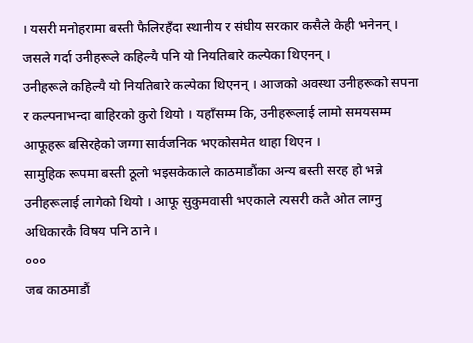। यसरी मनोहरामा बस्ती फैलिरहँदा स्थानीय र संघीय सरकार कसैले केही भनेनन् । जसले गर्दा उनीहरूले कहिल्यै पनि यो नियतिबारे कल्पेका थिएनन् ।
उनीहरूले कहिल्यै यो नियतिबारे कल्पेका थिएनन् । आजको अवस्था उनीहरूको सपना र कल्पनाभन्दा बाहिरको कुरो थियो । यहाँसम्म कि, उनीहरूलाई लामो समयसम्म आफूहरू बसिरहेको जग्गा सार्वजनिक भएकोसमेत थाहा थिएन ।
सामुहिक रूपमा बस्ती ठूलो भइसकेकाले काठमाडौंका अन्य बस्ती सरह हो भन्ने उनीहरूलाई लागेको थियो । आफू सुकुमवासी भएकाले त्यसरी कतै ओत लाग्नु अधिकारकै विषय पनि ठाने ।
०००
जब काठमाडौं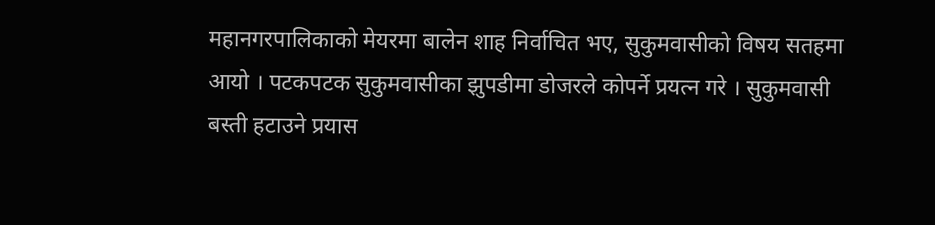महानगरपालिकाको मेयरमा बालेन शाह निर्वाचित भए, सुकुमवासीको विषय सतहमा आयो । पटकपटक सुकुमवासीका झुपडीमा डोजरले कोपर्ने प्रयत्न गरे । सुकुमवासी बस्ती हटाउने प्रयास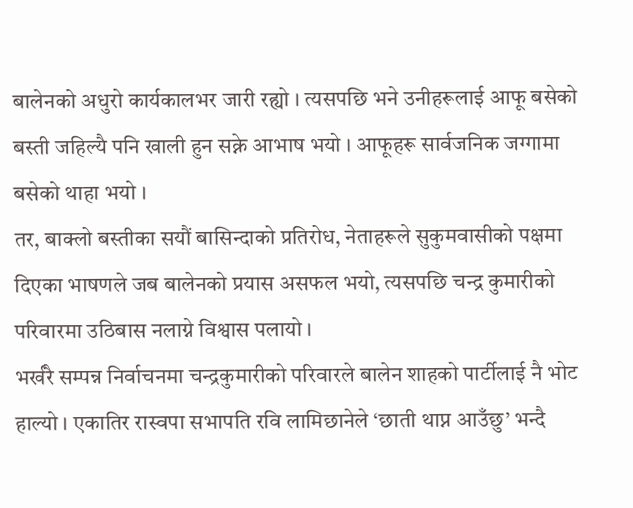बालेनको अधुरो कार्यकालभर जारी रह्यो । त्यसपछि भने उनीहरूलाई आफू बसेको बस्ती जहिल्यै पनि खाली हुन सक्ने आभाष भयो । आफूहरू सार्वजनिक जग्गामा बसेको थाहा भयो ।
तर, बाक्लो बस्तीका सयौं बासिन्दाको प्रतिरोध, नेताहरूले सुकुमवासीको पक्षमा दिएका भाषणले जब बालेनको प्रयास असफल भयो, त्यसपछि चन्द्र कुमारीको परिवारमा उठिबास नलाग्ने विश्वास पलायो ।
भर्खरै सम्पन्न निर्वाचनमा चन्द्रकुमारीको परिवारले बालेन शाहको पार्टीलाई नै भोट हाल्यो । एकातिर रास्वपा सभापति रवि लामिछानेले ‘छाती थाप्न आउँछु’ भन्दै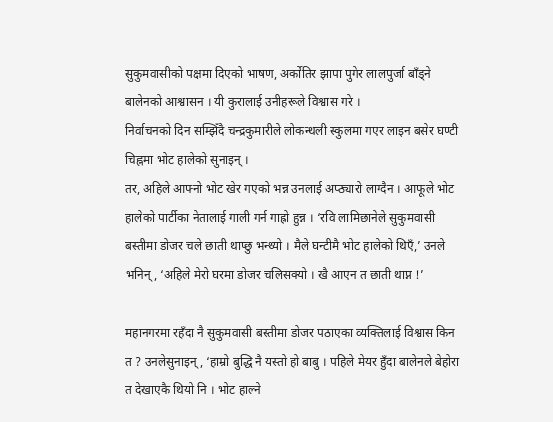सुकुमवासीको पक्षमा दिएको भाषण, अर्कोतिर झापा पुगेर लालपुर्जा बाँड्ने बालेनको आश्वासन । यी कुरालाई उनीहरूले विश्वास गरे ।
निर्वाचनको दिन सम्झिँदै चन्द्रकुमारीले लोकन्थली स्कुलमा गएर लाइन बसेर घण्टी चिह्नमा भोट हालेको सुनाइन् ।
तर, अहिले आफ्नो भोट खेर गएको भन्न उनलाई अप्ठ्यारो लाग्दैन । आफूले भोट हालेको पार्टीका नेतालाई गाली गर्न गाह्रो हुन्न । ‘रवि लामिछानेले सुकुमवासी बस्तीमा डोजर चले छाती थाप्छु भन्थ्यो । मैले घन्टीमै भोट हालेको थिएँ,’ उनले भनिन्, ‘अहिले मेरो घरमा डोजर चलिसक्यो । खै आएन त छाती थाप्न !’

महानगरमा रहँदा नै सुकुमवासी बस्तीमा डोजर पठाएका व्यक्तिलाई विश्वास किन त ? उनलेसुनाइन्, ‘हाम्रो बुद्धि नै यस्तो हो बाबु । पहिले मेयर हुँदा बालेनले बेहोरा त देखाएकै थियो नि । भोट हाल्ने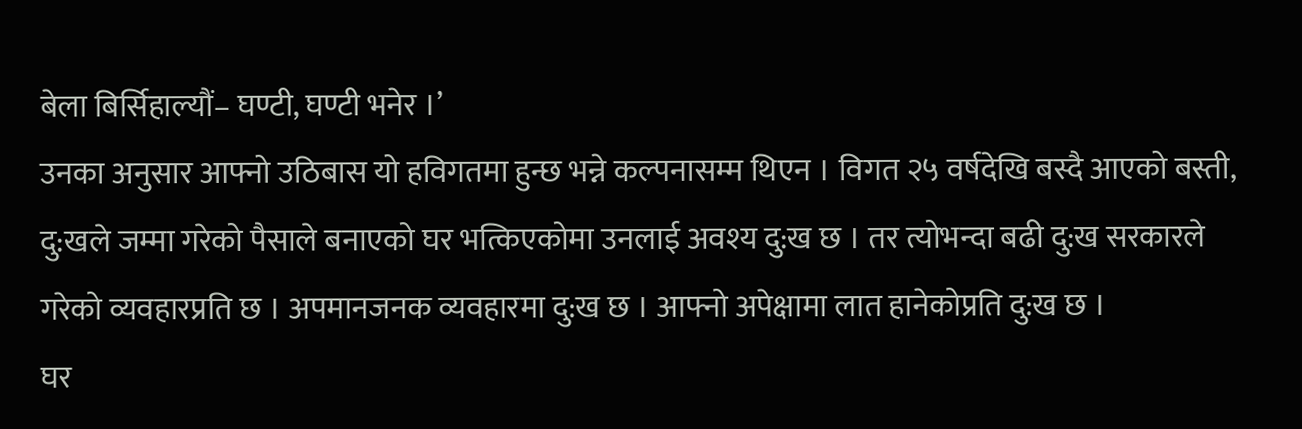बेला बिर्सिहाल्यौं– घण्टी, घण्टी भनेर ।’
उनका अनुसार आफ्नो उठिबास यो हविगतमा हुन्छ भन्ने कल्पनासम्म थिएन । विगत २५ वर्षदेखि बस्दै आएको बस्ती, दु:खले जम्मा गरेको पैसाले बनाएको घर भत्किएकोमा उनलाई अवश्य दु:ख छ । तर त्योभन्दा बढी दु:ख सरकारले गरेको व्यवहारप्रति छ । अपमानजनक व्यवहारमा दु:ख छ । आफ्नो अपेक्षामा लात हानेकोप्रति दु:ख छ ।
घर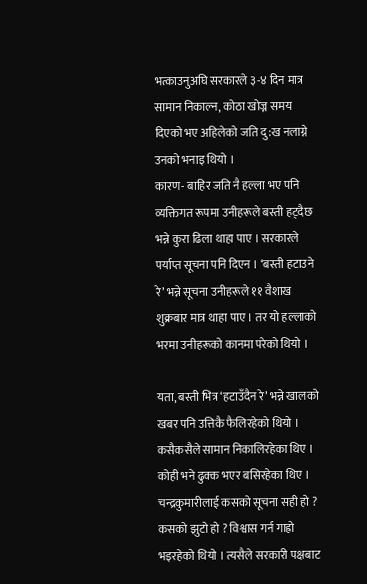भत्काउनुअघि सरकारले ३-४ दिन मात्र सामान निकाल्न, कोठा खोज्न समय दिएको भए अहिलेको जति दु:ख नलाग्ने उनको भनाइ थियो ।
कारण- बाहिर जति नै हल्ला भए पनि व्यक्तिगत रूपमा उनीहरूले बस्ती हट्दैछ भन्ने कुरा ढिला थाहा पाए । सरकारले पर्याप्त सूचना पनि दिएन । ‘बस्ती हटाउने रे’ भन्ने सूचना उनीहरूले ११ वैशाख शुक्रबार मात्र थाहा पाए । तर यो हल्लाको भरमा उनीहरूको कानमा परेको थियो ।

यता, बस्ती भित्र ‘हटाउँदैन रे’ भन्ने खालको खबर पनि उत्तिकै फैलिरहेको थियो । कसैकसैले सामान निकालिरहेका थिए । कोही भने ढुक्क भएर बसिरहेका थिए । चन्द्रकुमारीलाई कसको सूचना सही हो ? कसको झुटो हो ? विश्वास गर्न गाह्रो भइरहेको थियो । त्यसैले सरकारी पक्षबाट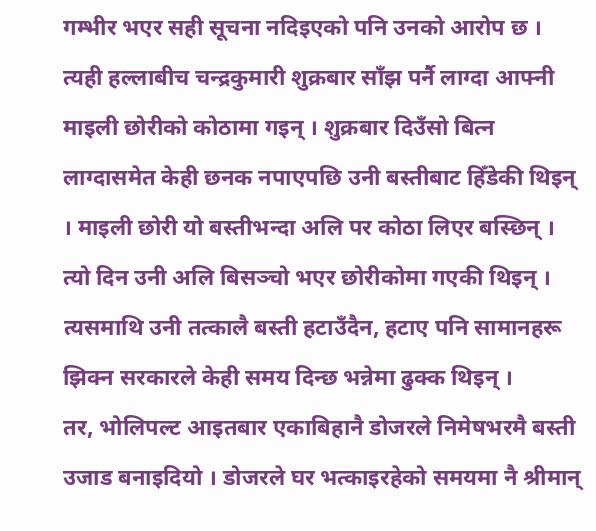गम्भीर भएर सही सूचना नदिइएको पनि उनको आरोप छ ।
त्यही हल्लाबीच चन्द्रकुमारी शुक्रबार साँझ पर्नै लाग्दा आफ्नी माइली छोरीको कोठामा गइन् । शुक्रबार दिउँसो बित्न लाग्दासमेत केही छनक नपाएपछि उनी बस्तीबाट हिँडेकी थिइन् । माइली छोरी यो बस्तीभन्दा अलि पर कोठा लिएर बस्छिन् । त्यो दिन उनी अलि बिसञ्चो भएर छोरीकोमा गएकी थिइन् ।
त्यसमाथि उनी तत्कालै बस्ती हटाउँदैन, हटाए पनि सामानहरू झिक्न सरकारले केही समय दिन्छ भन्नेमा ढुक्क थिइन् ।
तर, भोलिपल्ट आइतबार एकाबिहानै डोजरले निमेषभरमै बस्ती उजाड बनाइदियो । डोजरले घर भत्काइरहेको समयमा नै श्रीमान्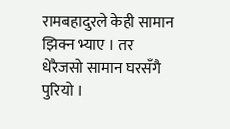रामबहादुरले केही सामान झिक्न भ्याए । तर धेरैजसो सामान घरसँगै पुरियो ।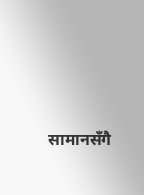सामानसँगै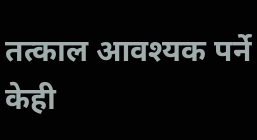तत्काल आवश्यक पर्ने केही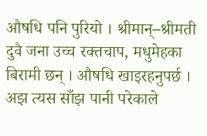औषधि पनि पुरियो । श्रीमान्–श्रीमती दुवै जना उच्च रक्तचाप, मधुमेहका बिरामी छन् । औषधि खाइरहनुपर्छ । अझ त्यस साँझ पानी परेकाले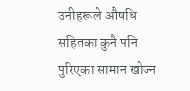उनीहरूले औषधि सहितका कुनै पनि पुरिएका सामान खोज्न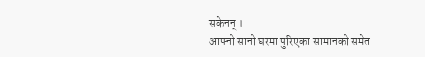सकेनन् ।
आफ्नो सानो घरमा पुरिएका सामानको समेत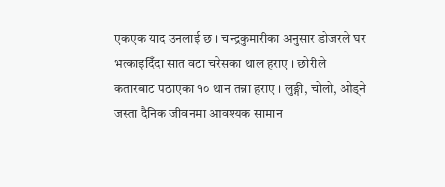एकएक याद उनलाई छ । चन्द्रकुमारीका अनुसार डोजरले घर भत्काइदिँदा सात वटा चरेसका थाल हराए । छोरीले कतारबाट पठाएका १० थान तन्ना हराए । लुङ्गी, चोलो, ओड्ने जस्ता दैनिक जीवनमा आवश्यक सामान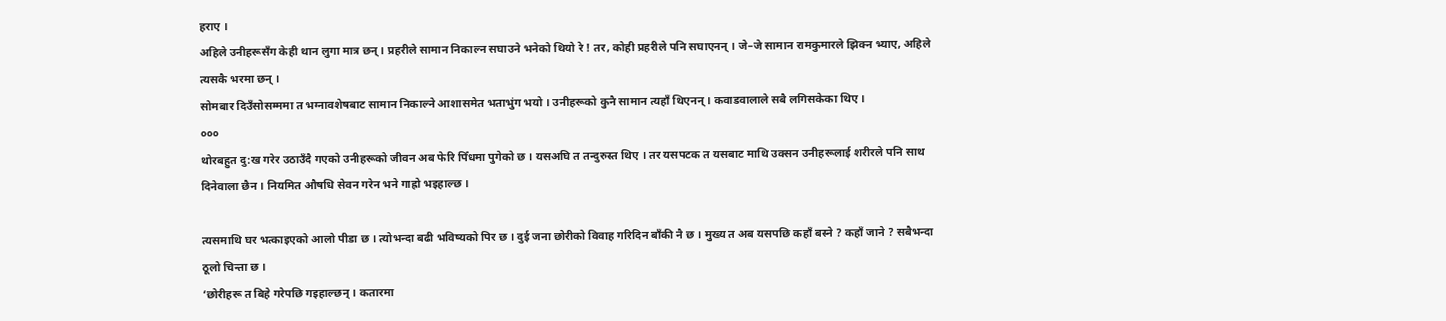हराए ।
अहिले उनीहरूसँग केही थान लुगा मात्र छन् । प्रहरीले सामान निकाल्न सघाउने भनेको थियो रे ! तर, कोही प्रहरीले पनि सघाएनन् । जे–जे सामान रामकुमारले झिक्न भ्याए, अहिले त्यसकै भरमा छन् ।
सोमबार दिउँसोसम्ममा त भग्नावशेषबाट सामान निकाल्ने आशासमेत भताभुंग भयो । उनीहरूको कुनै सामान त्यहाँ थिएनन् । कवाडवालाले सबै लगिसकेका थिए ।
०००
थोरबहुत दु:ख गरेर उठाउँदै गएको उनीहरूको जीवन अब फेरि पिँधमा पुगेको छ । यसअघि त तन्दुरुस्त थिए । तर यसपटक त यसबाट माथि उक्सन उनीहरूलाई शरीरले पनि साथ दिनेवाला छैन । नियमित औषधि सेवन गरेन भने गाह्रो भइहाल्छ ।

त्यसमाथि घर भत्काइएको आलो पीडा छ । त्योभन्दा बढी भविष्यको पिर छ । दुई जना छोरीको विवाह गरिदिन बाँकी नै छ । मुख्य त अब यसपछि कहाँ बस्ने ? कहाँ जाने ? सबैभन्दा ठूलो चिन्ता छ ।
‘छोरीहरू त बिहे गरेपछि गइहाल्छन् । कतारमा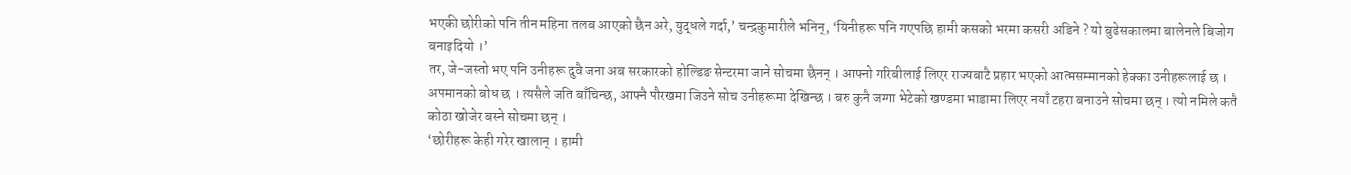भएकी छोरीको पनि तीन महिना तलब आएको छैन अरे, युद्धले गर्दा,’ चन्द्रकुमारीले भनिन्, ‘यिनीहरू पनि गएपछि हामी कसको भरमा कसरी अडिने ? यो बुढेसकालमा बालेनले बिजोग बनाइदियो ।’
तर, जे-जस्तो भए पनि उनीहरू दुवै जना अब सरकारको होल्डिङ सेन्टरमा जाने सोचमा छैनन् । आफ्नो गरिबीलाई लिएर राज्यबाटै प्रहार भएको आत्मसम्मानको हेक्का उनीहरूलाई छ । अपमानको बोध छ । त्यसैले जति बाँचिन्छ, आफ्नै पौरखमा जिउने सोच उनीहरूमा देखिन्छ । बरु कुनै जग्गा भेटेको खण्डमा भाडामा लिएर नयाँ टहरा बनाउने सोचमा छन् । त्यो नमिले कतै कोठा खोजेर बस्ने सोचमा छन् ।
‘छोरीहरू केही गरेर खालान् । हामी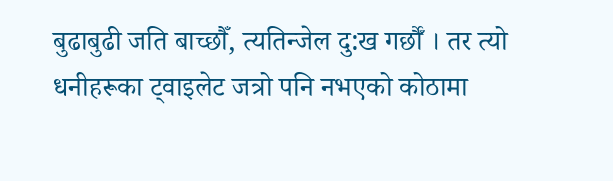बुढाबुढी जति बाच्छौँ, त्यतिन्जेल दु:ख गर्छौँ । तर त्यो धनीहरूका ट्वाइलेट जत्रो पनि नभएको कोठामा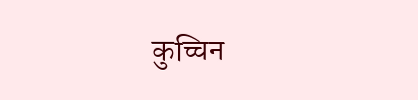कुच्चिन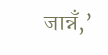जान्नँ,’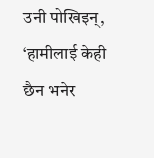उनी पोखिइन्, ‘हामीलाई केही छैन भनेर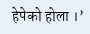हेपेको होला ।’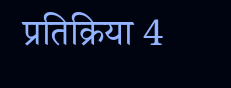प्रतिक्रिया 4